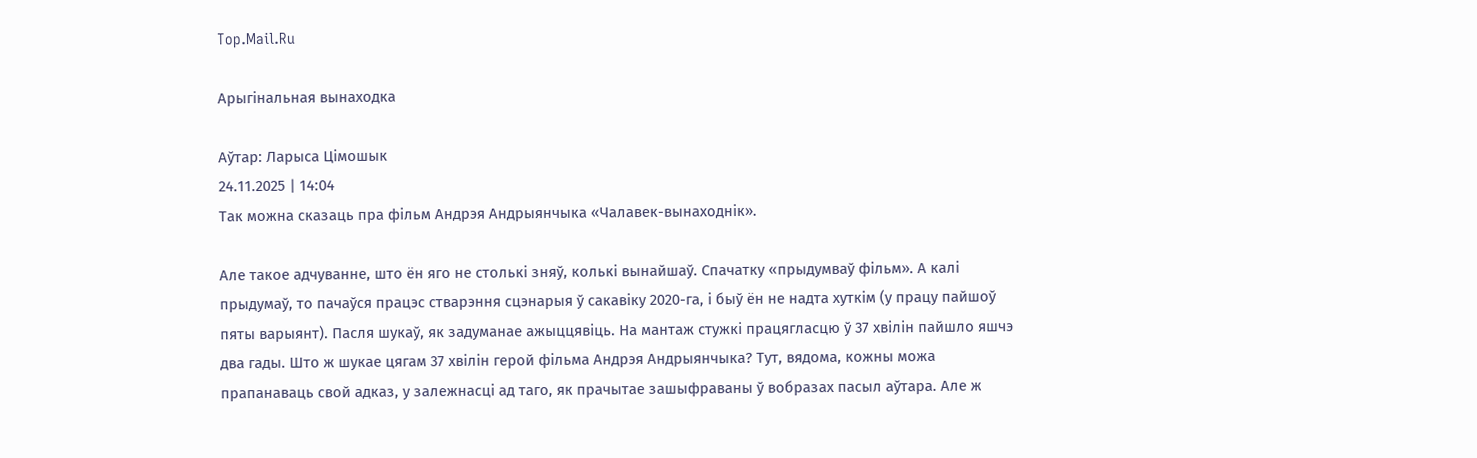Top.Mail.Ru

Арыгінальная вынаходка

Аўтар: Ларыса Цімошык
24.11.2025 | 14:04
Так можна сказаць пра фільм Андрэя Андрыянчыка «Чалавек-вынаходнік».

Але такое адчуванне, што ён яго не столькі зняў, колькі вынайшаў. Спачатку «прыдумваў фільм». А калі прыдумаў, то пачаўся працэс стварэння сцэнарыя ў сакавіку 2020-га, і быў ён не надта хуткім (у працу пайшоў пяты варыянт). Пасля шукаў, як задуманае ажыццявіць. На мантаж стужкі працягласцю ў 37 хвілін пайшло яшчэ два гады. Што ж шукае цягам 37 хвілін герой фільма Андрэя Андрыянчыка? Тут, вядома, кожны можа прапанаваць свой адказ, у залежнасці ад таго, як прачытае зашыфраваны ў вобразах пасыл аўтара. Але ж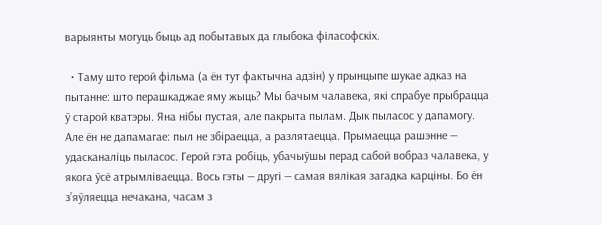варыянты могуць быць ад побытавых да глыбока філасофскіх.

  • Таму што герой фільма (а ён тут фактычна адзін) у прынцыпе шукае адказ на пытанне: што перашкаджае яму жыць? Мы бачым чалавека, які спрабуе прыбрацца ў старой кватэры. Яна нібы пустая, але пакрыта пылам. Дык пыласос у дапамогу. Але ён не дапамагае: пыл не збіраецца, а разлятаецца. Прымаецца рашэнне — удасканаліць пыласос. Герой гэта робіць, убачыўшы перад сабой вобраз чалавека, у якога ўсё атрымліваецца. Вось гэты — другі — самая вялікая загадка карціны. Бо ён з’яўляецца нечакана, часам з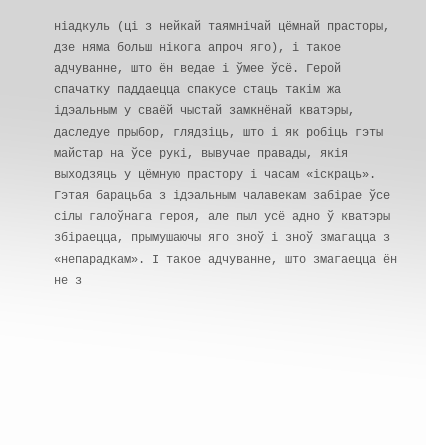ніадкуль (ці з нейкай таямнічай цёмнай прасторы, дзе няма больш нікога апроч яго), і такое адчуванне, што ён ведае і ўмее ўсё. Герой спачатку паддаецца спакусе стаць такім жа ідэальным у сваёй чыстай замкнёнай кватэры, даследуе прыбор, глядзіць, што і як робіць гэты майстар на ўсе рукі, вывучае правады, якія выходзяць у цёмную прастору і часам «іскраць». Гэтая барацьба з ідэальным чалавекам забірае ўсе сілы галоўнага героя, але пыл усё адно ў кватэры збіраецца, прымушаючы яго зноў і зноў змагацца з «непарадкам». І такое адчуванне, што змагаецца ён не з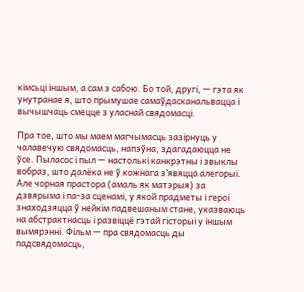кімсьці іншым, а сам з сабою. Бо той, другі, — гэта як унутранае я, што прымушае самаўдасканальвацца і вычышчаць смецце з уласнай свядомасці.

Пра тое, што мы маем магчымасць зазірнуць у чалавечую свядомасць, напэўна, здагадаюцца не ўсе. Пыласос і пыл — настолькі канкрэтны і звыклы вобраз, што далёка не ў кожнага з’явяцца алегорыі. Але чорная прастора (амаль як матэрыя) за дзвярыма і па-за сценамі, у якой прадметы і героі знаходзяцца ў нейкім падвешаным стане, указваюць на абстрактнасць і развіццё гэтай гісторыі у іншым вымярэнні. Фільм — пра свядомасць ды падсвядомасць,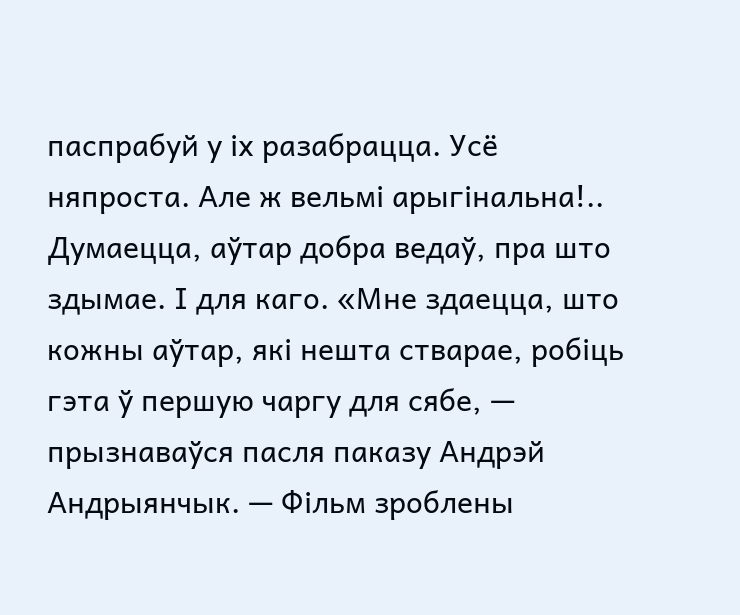паспрабуй у іх разабрацца. Усё няпроста. Але ж вельмі арыгінальна!.. Думаецца, аўтар добра ведаў, пра што здымае. І для каго. «Мне здаецца, што кожны аўтар, які нешта стварае, робіць гэта ў першую чаргу для сябе, — прызнаваўся пасля паказу Андрэй Андрыянчык. — Фільм зроблены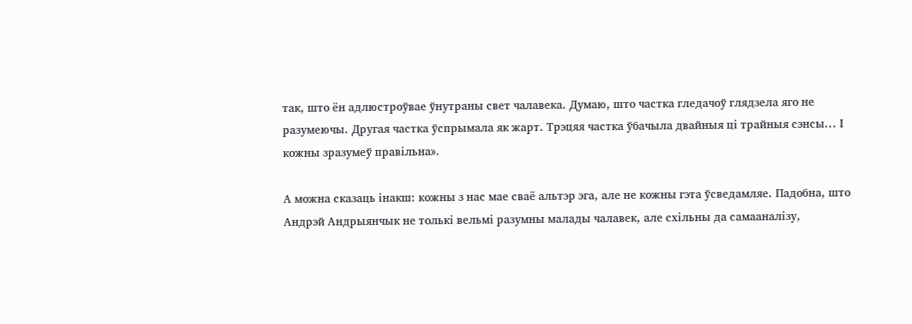так, што ён адлюстроўвае ўнутраны свет чалавека. Думаю, што частка гледачоў глядзела яго не разумеючы. Другая частка ўспрымала як жарт. Трэцяя частка ўбачыла двайныя ці трайныя сэнсы... І кожны зразумеў правільна».

А можна сказаць інакш: кожны з нас мае сваё альтэр эга, але не кожны гэта ўсведамляе. Падобна, што Андрэй Андрыянчык не толькі вельмі разумны малады чалавек, але схільны да самааналізу,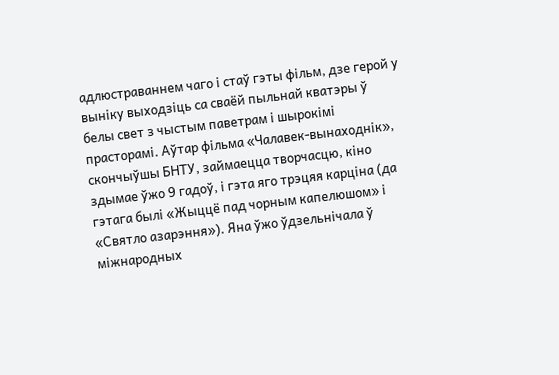адлюстраваннем чаго і стаў гэты фільм, дзе герой у выніку выходзіць са сваёй пыльнай кватэры ў белы свет з чыстым паветрам і шырокімі прасторамі. Аўтар фільма «Чалавек-вынаходнік», скончыўшы БНТУ, займаецца творчасцю, кіно здымае ўжо 9 гадоў, і гэта яго трэцяя карціна (да гэтага былі «Жыццё пад чорным капелюшом» і «Святло азарэння»). Яна ўжо ўдзельнічала ў міжнародных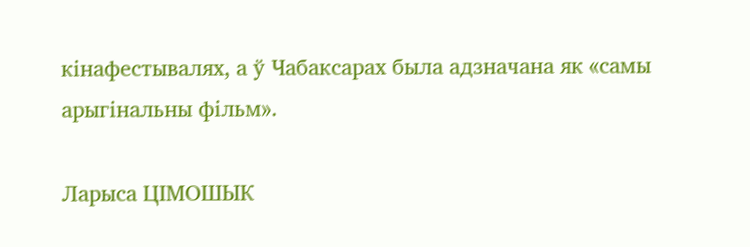кінафестывалях, а ў Чабаксарах была адзначана як «самы арыгінальны фільм».

Ларыса ЦІМОШЫК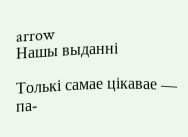arrow
Нашы выданні

Толькі самае цікавае — па-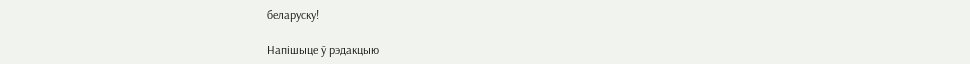беларуску!

Напішыце ў рэдакцыю